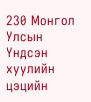230 Монгол Улсын Үндсэн хуулийн цэцийн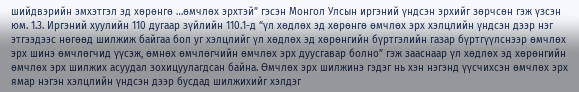шийдвэрийн эмхэтгэл эд хөрөнгө …өмчлөх эрхтэй” гэсэн Монгол Улсын иргэний үндсэн эрхийг зөрчсөн гэж үзсэн юм. 1.3. Иргэний хуулийн 110 дугаар зүйлийн 110.1-д “үл хөдлөх эд хөрөнгө өмчлөх эрх хэлцлийн үндсэн дээр нэг этгээдээс нөгөөд шилжиж байгаа бол уг хэлцлийг үл хөдлөх эд хөрөнгийн бүртгэлийн газар бүртгүүлснээр өмчлөх эрх шинэ өмчлөгчид үүсэж, өмнөх өмчлөгчийн өмчлөх эрх дуусгавар болно” гэж зааснаар үл хөдлөх эд хөрөнгийн өмчлөх эрх шилжих асуудал зохицуулагдсан байна. Өмчлөх эрх шилжинэ гэдэг нь хэн нэгэнд үүсчихсэн өмчлөх эрх ямар нэгэн хэлцлийн үндсэн дээр бусдад шилжихийг хэлдэг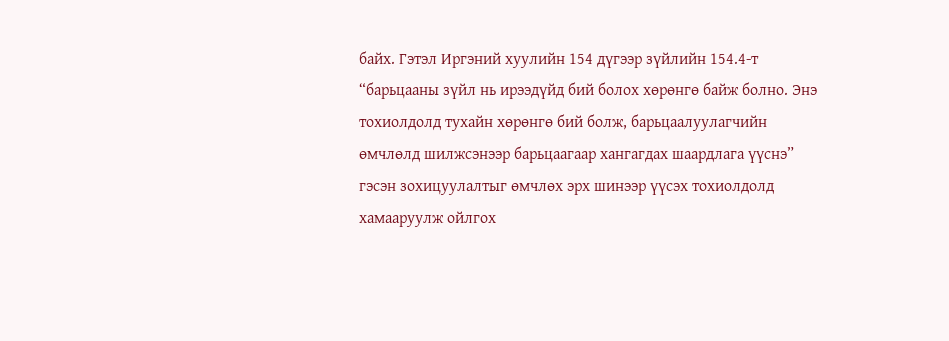байх. Гэтэл Иргэний хуулийн 154 дүгээр зүйлийн 154.4-т “барьцааны зүйл нь ирээдүйд бий болох хөрөнгө байж болно. Энэ тохиолдолд тухайн хөрөнгө бий болж, барьцаалуулагчийн өмчлөлд шилжсэнээр барьцаагаар хангагдах шаардлага үүснэ” гэсэн зохицуулалтыг өмчлөх эрх шинээр үүсэх тохиолдолд хамааруулж ойлгох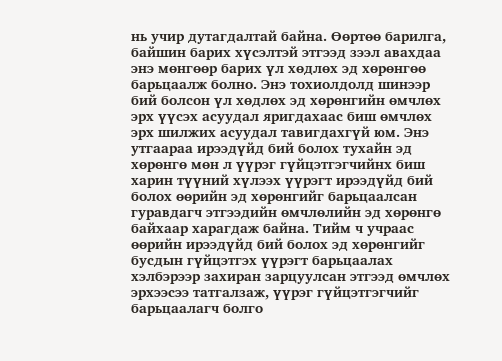нь учир дутагдалтай байна. Өөртөө барилга, байшин барих хүсэлтэй этгээд зээл авахдаа энэ мөнгөөр барих үл хөдлөх эд хөрөнгөө барьцаалж болно. Энэ тохиолдолд шинээр бий болсон үл хөдлөх эд хөрөнгийн өмчлөх эрх үүсэх асуудал яригдахаас биш өмчлөх эрх шилжих асуудал тавигдахгүй юм. Энэ утгаараа ирээдүйд бий болох тухайн эд хөрөнгө мөн л үүрэг гүйцэтгэгчийнх биш харин түүний хүлээх үүрэгт ирээдүйд бий болох өөрийн эд хөрөнгийг барьцаалсан гуравдагч этгээдийн өмчлөлийн эд хөрөнгө байхаар харагдаж байна. Тийм ч учраас өөрийн ирээдүйд бий болох эд хөрөнгийг бусдын гүйцэтгэх үүрэгт барьцаалах хэлбэрээр захиран зарцуулсан этгээд өмчлөх эрхээсээ татгалзаж, үүрэг гүйцэтгэгчийг барьцаалагч болго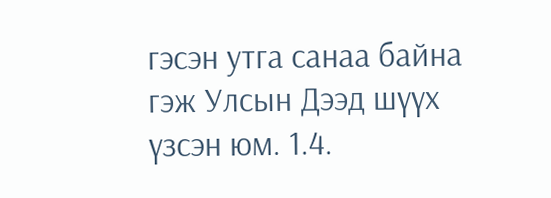гэсэн утга санаа байна гэж Улсын Дээд шүүх үзсэн юм. 1.4.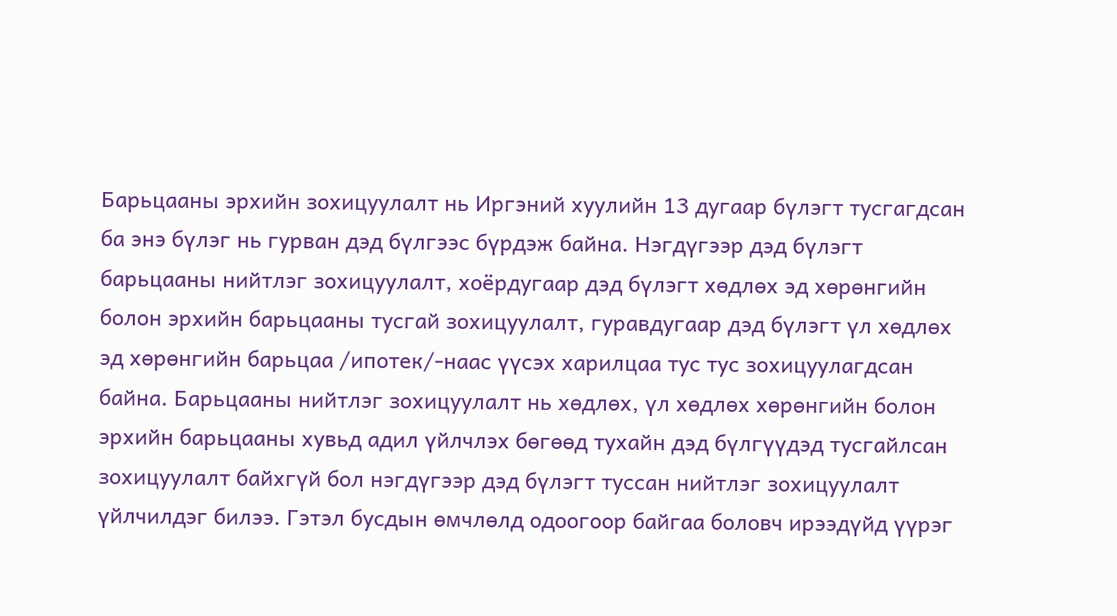Барьцааны эрхийн зохицуулалт нь Иргэний хуулийн 13 дугаар бүлэгт тусгагдсан ба энэ бүлэг нь гурван дэд бүлгээс бүрдэж байна. Нэгдүгээр дэд бүлэгт барьцааны нийтлэг зохицуулалт, хоёрдугаар дэд бүлэгт хөдлөх эд хөрөнгийн болон эрхийн барьцааны тусгай зохицуулалт, гуравдугаар дэд бүлэгт үл хөдлөх эд хөрөнгийн барьцаа /ипотек/-наас үүсэх харилцаа тус тус зохицуулагдсан байна. Барьцааны нийтлэг зохицуулалт нь хөдлөх, үл хөдлөх хөрөнгийн болон эрхийн барьцааны хувьд адил үйлчлэх бөгөөд тухайн дэд бүлгүүдэд тусгайлсан зохицуулалт байхгүй бол нэгдүгээр дэд бүлэгт туссан нийтлэг зохицуулалт үйлчилдэг билээ. Гэтэл бусдын өмчлөлд одоогоор байгаа боловч ирээдүйд үүрэг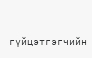гүйцэтгэгчийн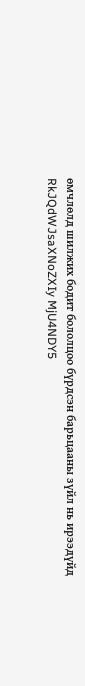өмчлөлд шилжих бодит бололцоо бүрдсэн барьцааны зүйл нь ирээдүйд
RkJQdWJsaXNoZXIy MjU4NDY5